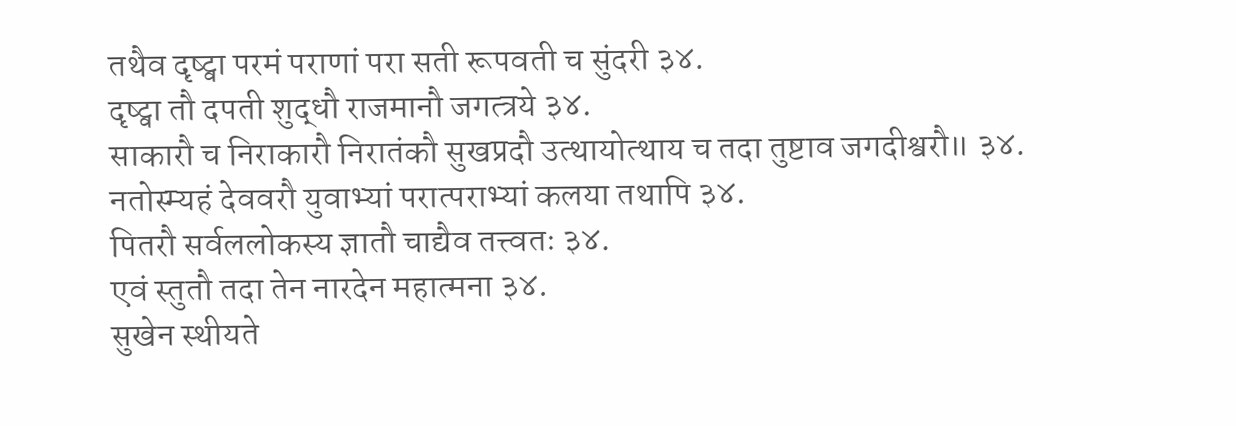तथैव दृष्ट्वा परमं पराणां परा सती रूपवती च सुंदरी ३४.
दृष्ट्वा तौ दपती शुद्धौ राजमानौ जगत्त्रये ३४.
साकारौ च निराकारौ निरातंकौ सुखप्रदौ उत्थायोत्थाय च तदा तुष्टाव जगदीश्वरौ॥ ३४.
नतोस्म्यहं देववरौ युवाभ्यां परात्पराभ्यां कलया तथापि ३४.
पितरौ सर्वललोकस्य ज्ञातौ चाद्यैव तत्त्वतः ३४.
एवं स्तुतौ तदा तेन नारदेन महात्मना ३४.
सुखेन स्थीयते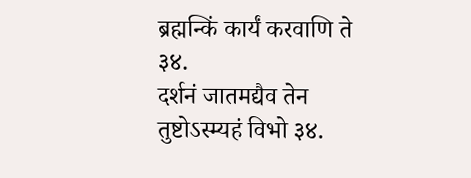ब्रह्मन्किं कार्यं करवाणि ते ३४.
दर्शनं जातमद्यैव तेन तुष्टोऽस्म्यहं विभो ३४.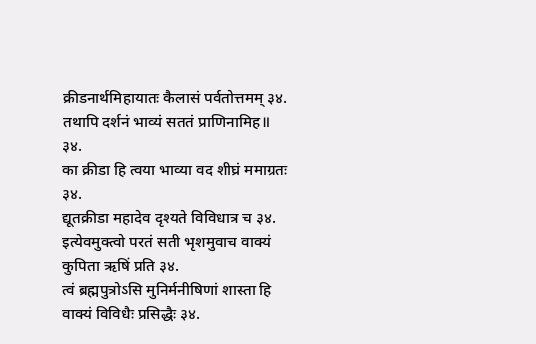क्रीडनार्थमिहायातः कैलासं पर्वतोत्तमम् ३४.
तथापि दर्शनं भाव्यं सततं प्राणिनामिह॥ ३४.
का क्रीडा हि त्वया भाव्या वद शीघ्रं ममाग्रतः ३४.
द्यूतक्रीडा महादेव दृश्यते विविधात्र च ३४.
इत्येवमुक्त्वो परतं सती भृशमुवाच वाक्यं कुपिता ऋषिं प्रति ३४.
त्वं ब्रह्मपुत्रोऽसि मुनिर्मनीषिणां शास्ता हि वाक्यं विविधैः प्रसिद्धैः ३४.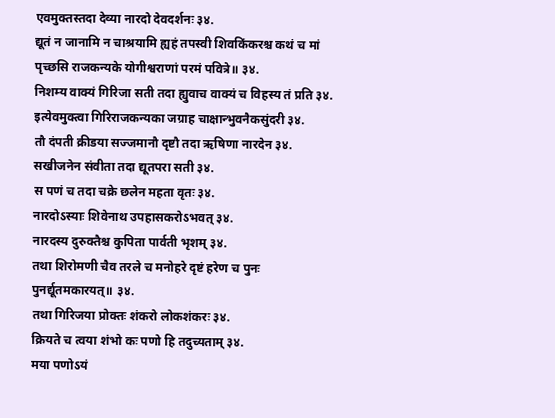एवमुक्तस्तदा देव्या नारदो देवदर्शनः ३४.
द्यूतं न जानामि न चाश्रयामि ह्यहं तपस्वी शिवकिंकरश्च कथं च मां पृच्छसि राजकन्यके योगीश्वराणां परमं पवित्रे॥ ३४.
निशम्य वाक्यं गिरिजा सती तदा ह्युवाच वाक्यं च विहस्य तं प्रति ३४.
इत्येवमुक्त्वा गिरिराजकन्यका जग्राह चाक्षान्भुवनैकसुंदरी ३४.
तौ दंपती क्रीडया सज्जमानौ दृष्टौ तदा ऋषिणा नारदेन ३४.
सखीजनेन संवीता तदा द्यूतपरा सती ३४.
स पणं च तदा चक्रे छलेन महता वृतः ३४.
नारदोऽस्याः शिवेनाथ उपहासकरोऽभवत् ३४.
नारदस्य दुरुक्तैश्च कुपिता पार्वती भृशम् ३४.
तथा शिरोमणी चैव तरले च मनोहरे दृष्टं हरेण च पुनः पुनर्द्यूतमकारयत्॥ ३४.
तथा गिरिजया प्रोक्तः शंकरो लोकशंकरः ३४.
क्रियते च त्वया शंभो कः पणो हि तदुच्यताम् ३४.
मया पणोऽयं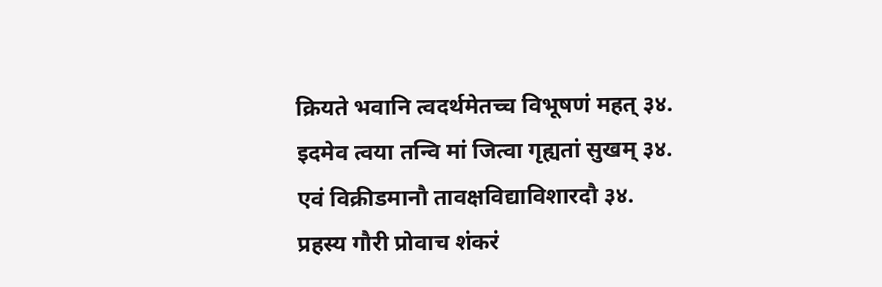क्रियते भवानि त्वदर्थमेतच्च विभूषणं महत् ३४.
इदमेव त्वया तन्वि मां जित्वा गृह्यतां सुखम् ३४.
एवं विक्रीडमानौ तावक्षविद्याविशारदौ ३४.
प्रहस्य गौरी प्रोवाच शंकरं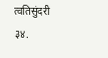त्वतिसुंदरी ३४.